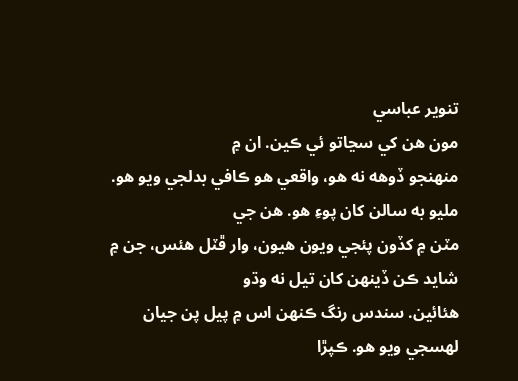تنوير عباسي
مون هن کي سڃاتو ئي ڪين. ان ۾
منهنجو ڏوهه نه هو، واقعي هو ڪافي بدلجي ويو هو. مليو به سالن کان پوءِ هو. هن جي
مٽن ۾ کڏون پئجي ويون هيون، وار ڦٽل هئس، جن ۾ شايد ڪن ڏينهن کان تيل نه وڌو
هئائين. سندس رنگ ڪنهن اس ۾ پيل پن جيان لهسجي ويو هو. ڪپڙا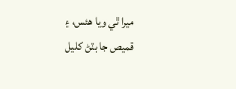ميرا ٿي ويا هئس، ۽
قميص جا بٽڻ کليل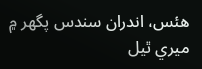هئس، اندران سندس پگهر ۾ ميري ٿيل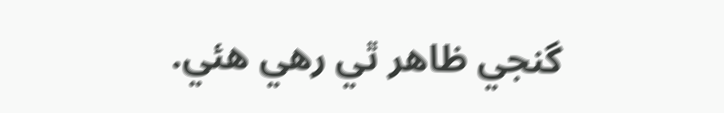گنجي ظاهر ٿي رهي هئي.